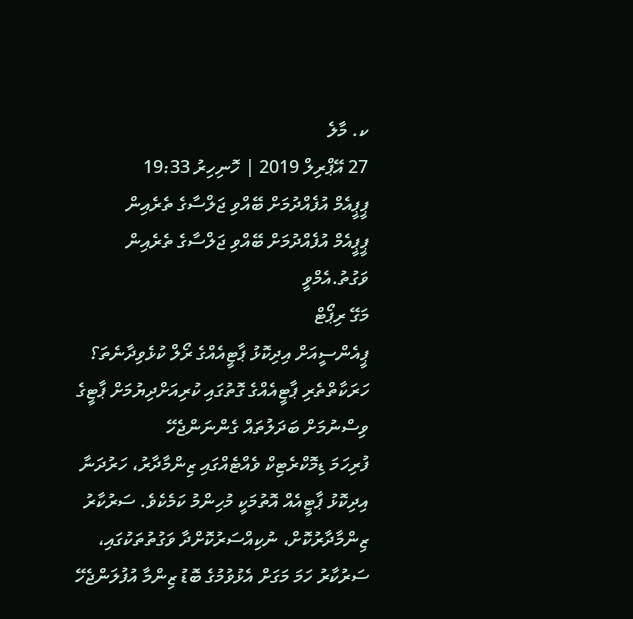ކ. މާލެ
27 އޭޕްރިލް 2019 | ހޮނިހިރު 19:33
ޕީޕީއެމް އުފެއްދުމަށް ބޭއްވި ޖަލްސާގެ ތެރެއިން
ޕީޕީއެމް އުފެއްދުމަށް ބޭއްވި ޖަލްސާގެ ތެރެއިން
ވަގުތު.އެމްވީ
މަގޭ ރިޕޯޓް
ޕީއެންސީއަށް އިދިކޮޅު ޕާޓީއެއްގެ ރޯލް ކުޅެވިދާނެތަ؟
ހަރަކާތްތެރި ޕާޓީއެއްގެ ގޮތުގައި ކުރިއަށްދިޔުމަށް ޕާޓީގެ ވިސްނުމަށް ބަދަލުތައް ގެންނަންޖެހޭ
ފުރިހަމަ ޑިމޮކްރެޓިކް ވެއްޓެއްގައި ޒިންމާދާރު، ހަރުދަނާ އިދިކޮޅު ޕާޓީއެއް އޮތުމަކީ މުހިންމު ކަމެކެވެ. ސަރުކާރު ޒިންމާދާރުކޮށް، ނުކިއްސަރުކޮށްދާ ވަގުތުތަކުގައި، ސަރުކާރު ހަމަ މަގަށް އެޅުވުމުގެ ބޮޑު ޒިންމާ އުފުލަންޖެހޭ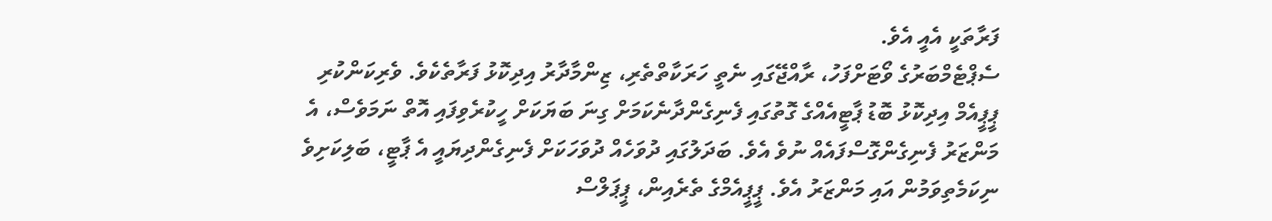ފަރާތަކީ އެއީ އެވެ.
ސެޕްޓެމްބަރުގެ ވޯޓަށްފަހު، ރާއްޖޭގައި ނެތީ ހަރަކާތްތެރި، ޒިންމާދާރު އިދިކޮޅު ފަރާތެކެވެ. ވެރިކަންކުރި ޕީޕީއެމް އިދިކޮޅު ބޮޑު ޕާޓީއެއްގެ ގޮތުގައި ފެނިގެންދާނެކަމަށް ގިނަ ބަޔަކަށް ހީކުރެވިފައި އޮތް ނަމަވެސް، އެ މަންޒަރު ފެނިގެންގޮސްފައެއް ނުވެ އެވެ. ބަދަލުގައި ދުވަހެއް ދުވަހަކަށް ފެނިގެންދިޔައީ އެ ޕާޓީ، ބަލިކަށިވެ ނިކަމެތިވަމުން އައި މަންޒަރު އެވެ. ޕީޕީއެމްގެ ތެރެއިން، ޕީޕަލްސް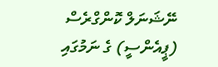ނޭޝަނަލް ކޮންގްރެސް (ޕީއެންސީ) ގެ ނަމުގައި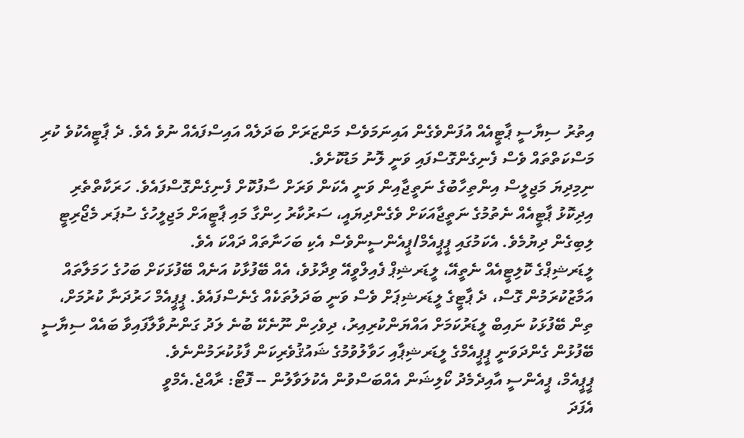އިތުރު ސިޔާސީ ޕާޓީއެއް އުފަންވެގެން އައިނަމަވެސް މަންޒަރަށް ބަދަލެއް އައިސްފައެއް ނުވެ އެވެ. ދެ ޕާޓީއެކުވެ ކުރި މަސްކަތްތައް ވެސް ފެނިގެންގޮސްފައި ވަނީ ލޮނު މަޑުކޮށެވެ.
ނިމިދިޔަ މަޖިލީސް އިންތިހާބުގެ ނަތީޖާއިން ވަނީ އެކަން ވަރަށް ސާފުކޮށް ފެނިގެންގޮސްފައެވެ. ހަރަކާތްތެރި އިދިކޮޅު ޕާޓީއެއް ނެތުމުގެ ނަތީޖާއަކަށް ވެގެންދިޔައީ، ސަރުކާރު ހިންގާ މައި ޕާޓީއަށް މަޖިލީހުގެ ސުޕަރ މެޖޯރިޓީ ލިބިގެން ދިޔުމެވެ. އެކަމުގައި ޕީޕީއެމް/ޕީއެންސީންވެސް އެކި ބަހަނާތައް ދައްކަ އެވެ.
ލީޑަރޝިޕްގެ ކޮލިޓީއެއް ނެތީއޭ، ލީޑަރޝިޕް ފެއިލްވީއޭ ވިދާޅުވެ، އެއް ބޭފުޅާކު އަނެއް ބޭފުޅަކަށް ބަހުގެ ހަމަލާތައް އަމާޒުކުރަމުން ގޮސް، ދެ ޕާޓީގެ ލީޑަރޝިޕަށް ވެސް ވަނީ ބަދަލުތަކެއް ގެނެސްފައެވެ. ޕީޕީއެމް ހަރުދަނާ ކުރުމަށް، ތިން ބޭފުޅަކު ނައިބް ލީޑަރުކަމަށް އައްޔަންކުރިއިރު، ދިވެހިން ނޫނެކޭ ބުނެ ލަދު ގަންނުވާލާފައިވާ ބައެއް ސިޔާސީ ބޭފުޅުން ގެންދަވަނީ ޕީޕީއެމްގެ ލީޑަރޝިޕާއި ހަވާލުވުމުގެ ޝައުޤުވެރިކަން ފާޅުކުރަމުންނެވެ.
ޕީޕީއެމް، ޕީއެންސީ އާއިދެމެދު ކޯލިޝަން އެއްބަސްވުން އެކުލަވާލުން -- ފޮޓޯ: ރާއްޖެ.އެމްވީ
އެފަދަ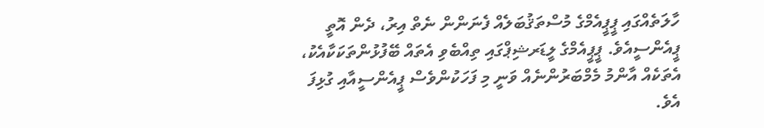ހާލަތެއްގައި ޕީޕީއެމްގެ މުސްތަޤުބަލެއް ފެނަންން ނެތް އިރު، ދެން އޮތީ ޕީއެންސީއެވެ. ޕީޕީއެމްގެ ލީޑަރޝިޕްގައި ތިއްބެވި އެތައް ބޭފުޅުންތަކަކާއެކު، އެތަކެއް އާންމު މެމްބަރުންނެއް ވަނީ މި ފަހަކުންވެސް ޕީއެންސީއާއި ގުޅިފަ އެވެ.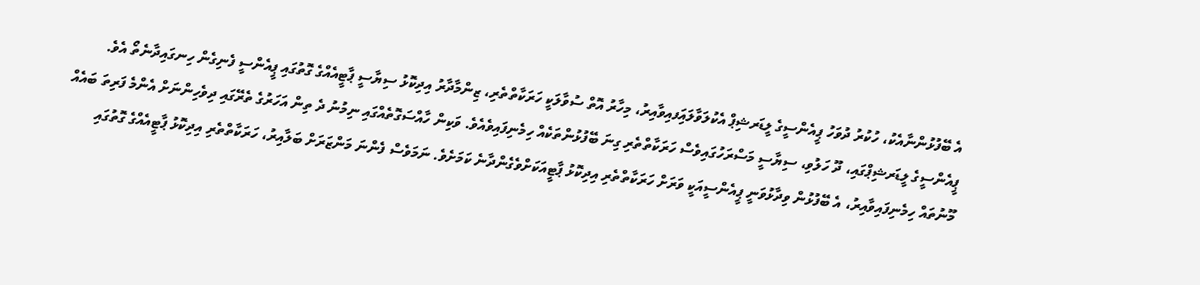އެ ބޭފުޅުންނާއެކު، ހުކުރު ދުވަހު ޕީއެންސީގެ ލީޑަރޝިޕް އެކުލަވާލައިަފއިވާއިރު، މިހާރު އޮތް ސުވާލަކީ ހަރަކާތްތެރި، ޒިންމާދާރު އިދިކޮޅު ސިޔާސީ ޕާޓީއެއްގެ ގޮތުގައި ޕީއެންސީ ފެނިގެން ހިނގައިދާނެތޯ އެވެ.
ޕީއެންސީގެ ލީޑަރޝިޕްގައި، ދޫ ހަލުވި، ސިޔާސީ މަސްރަހުގައިވެސް ހަރަކާތްތެރި ގިނަ ބޭފުޅުންތަކެއް ހިމެނިފައިވެއެވެ. ވަކިން ހާއްސަގޮތެއްގައި ނިމުނު ދެ ތިން އަހަރުގެ ތެރޭގައި ދިވެހިންނަށް އެންމެ ފަރިތަ ބައެއް މޫނުތައް ހިމެނިފައިވާއިރު، އެ ބޭފުޅުން ވިދާޅުވަނީ ޕީއެންސީއަކީ ވަރަށް ހަރަކާތްތެރި އިދިކޮޅު ޕާޓީއަކަށްވެގެންދާނެ ކަމަށެވެ. ނަމަވެސް ފެންނަ މަންޒަރަށް ބަލާއިރު، ހަރަކާތްތެރި އިދިކޮޅު ޕާޓީއެއްގެ ގޮތުގައި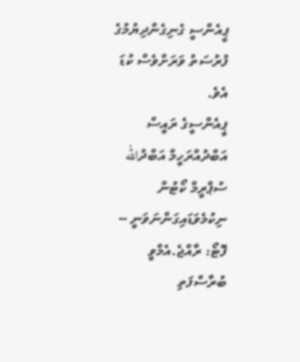ޕީއެންސީ ގެނިގެންދިޔުމުގެ ފުރުސަތު ވަރަށްވެސް ކުޑަ އެވެ.
ޕީއެންސީގެ ރައީސް އަބްދުއްރަހީމް އަބްދުالله ސުޕްރީމް ކޯޓުން ނިކުމެވަޑައިގަންނަވަނީ -- ފޮޓޯ: ރާއްޖެ.އެމްވީ
ބުރާސްފަތި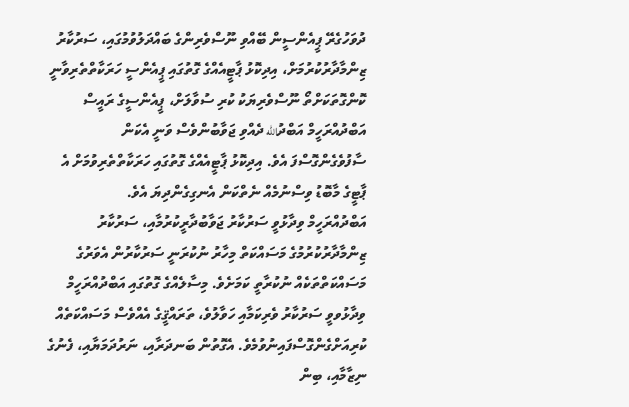ދުވަހުގެރޭ ޕީއެންސީން ބޭއްވި ނޫސްވެރިންގެ ބައްދަލުވުމުގައި، ސަރުކާރު ޒިންމާދާރުކުރުމަށް، އިދިކޮޅު ޕާޓީއެއްގެ ގޮތުގައި ޕީއެންސީ ހަރަކާތްތެރިވާނީ ކޮންގޮތަކަށްތޯ ނޫސްވެރިޔަކު ކުރި ސުވާލަށް، ޕީއެންސީގެ ރައީސް އަބްދުއްރަހީމް އަބްދުالله ދެއްވި ޖަވާބުންވެސް ވަނީ އެކަން ސާފުވެގެންގޮސްފަ އެވެ. އިދިކޮޅު ޕާޓީއެއްގެ ގޮތުގައި ހަރަކާތްތެރިވުމަށް އެ ޕާޓީގެ މާބޮޑު ވިސްނުމެއް ނެތްކަން އެނގިގެންދިޔަ އެވެ.
އަބްދުއްރަހީމް ވިދާޅުވީ ސަރުކާރު ޖަވާބުދާރީކުރުމާއި، ސަރުކާރު ޒިންމާދާރުކުރުމުގެ މަސައްކަތް މިހާރު ނުކުރަނީ ސަރުކާރުން އެވަރުގެ މަސައްކަތްތަކެއް ނުކުރާތީ ކަމަށެވެ. މިސާލެއްގެ ގޮތުގައި އަބްދުއްރަހީމް ވިދާޅުވވީ ސަރުކާރު ވެރިކަމާއި ހަވާލުވެ، ތަރައްޤީގެ އެއްވެސް މަސައްކަތެއް ކުރިއަށްގެންގޮސްފައިނުވުމެވެ. އެގޮތުން ބަނދަރާއި، ނަރުދަމަޔާއި، ފެނުގެ ނިޒާމާއި، ބިން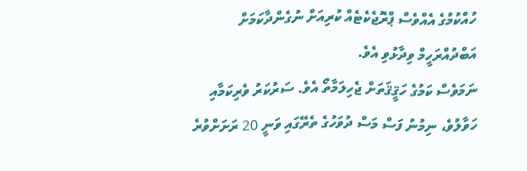ހުއްކުމުގެ އެއްވެސް ޕްރޮޖެކެޓެއް ކުރިއަށް ނުގެންދާކަމަށް އަބްދުއްރަހީމް ވިދާޅުވި އެވެ.
ނަމަވެސް ކަމުގެ ހަޤީޤަތަށް ޖެހިލަމާތޯ އެވެ. ސަރުކަރު ވެރިކަމާއި ހަވާލުވެ، ނިމުނު ފަސް މަސް ދުވަހުގެ ތެރޭގައި ވަނީ 20 ރަށަށްވުރެ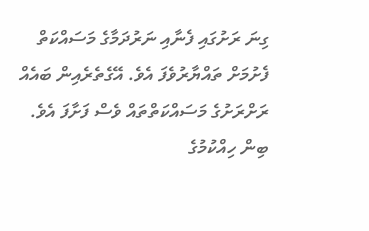ގިނަ ރަށުގައި ފެނާއި ނަރުދަމާގެ މަސައްކަތް ފެށުމަށް ތައްޔާރުވެފަ އެވެ. އޭގެތެރެއިން ބައެއް ރަށްރަށުގެ މަސައްކަތްތައް ވެސް ފަށާފަ އެވެ. ބިން ހިއްކުމުގެ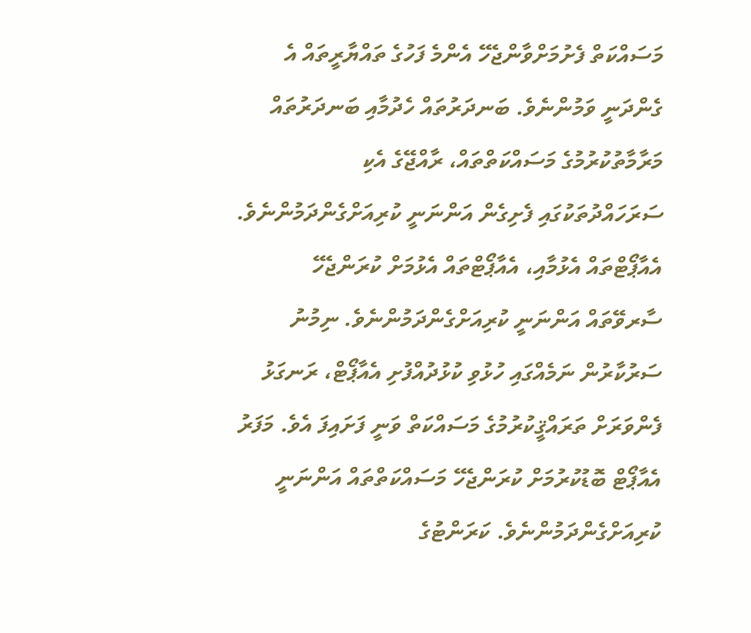މަސައްކަތް ފެށުމަށްވާންޖެހޭ އެންމެ ފަހުގެ ތައްޔާރީތައް އެ ގެންދަނީ ވަމުންނެވެ. ބަނދަރުތައް ހެދުމާއި ބަނދަރުތައް މަރާމާތުކުރުމުގެ މަސައްކަތްތައް، ރާއްޖޭގެ އެކި ސަރަހައްދުތަކުގައި ފެށިގެން އަންނަނީ ކުރިއަށްގެންދަމުންނެވެ.
އެއާޕޯޓްތައް އެޅުމާއި، އެއާޕޯޓްތައް އެޅުމަށް ކުރަންޖެހޭ ސާރވޭތައް އަންނަނީ ކުރިއަށްގެންދަމުންނެވެ. ނިމުނު ސަރުކާރުން ނަމެއްގައި ހުޅުވި ކުޅުދުއްފުށި އެއާޕޯޓް، ރަނގަޅު ފެންވަރަށް ތަރައްޤީކުރުމުގެ މަސައްކަތް ވަނީ ފަށައިފަ އެވެ. މަފަރު އެއާޕޯޓް ބޮޑުކުރުމަށް ކުރަންޖެހޭ މަސައްކަތްތައް އަންނަނީ ކުރިއަށްގެންދަމުންނެވެ. ކަރަންޓުގެ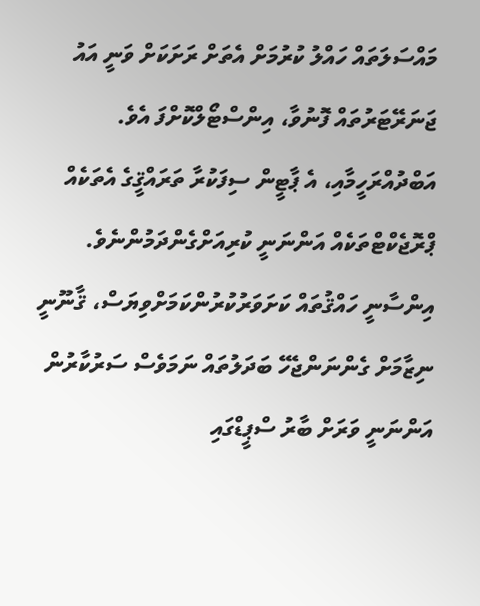މައްސަލަތައް ހައްލު ކުރުމަށް އެތަށް ރަށަކަށް ވަނީ އައު ޖަނަރޭޓަރުތައް ފޮނުވާ، އިންސްޓޯލްކޮށްފަ އެވެ.
އަބްދުއްރަހީމާއި، އެ ޕާޓީން ސިފަކުރާ ތަރައްޤީގެ އެތަކެއް ޕްރޮޖެކްޓްތަކެއް އަންނަނީ ކުރިއަށްގެންދަމުންނެވެ. އިންސާނީ ހައްޤުތައް ކަށަވަރުކުރުންކަމަށްވިޔަސް، ޤާނޫނީ ނިޒާމަށް ގެންނަންޖެހޭ ބަދަލުތައް ނަމަވެސް ސަރުކާރުން އަންނަނީ ވަރަށް ބާރު ސްޕީޑްގައި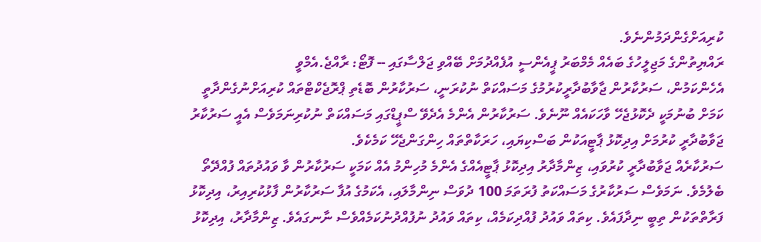ކުރިއަށްގެންދަމުންނެވެ.
ރައްޔިތުންގެ މަޖިލީހުގެ ބައެއް މެމްބަރު ޕީއެންސީ އުފެއްދުމަށް ބޭއްވި ޖަލްސާގައި -- ފޮޓޯ: ރާއްޖެ.އެމްވީ
އެހެންކަމުން، ސަރުކާރުން ޖާވާބުދާރީކުރުމުގެ މަސައްކަތް ނުކުރަނީ، ސަރުކާރުން ބޮޑެތި ޕްރޮޖެކްޓްތައް ކުރިއަށްނުގެންދާތީ ކަމަށް ބުނުމަކީ ދެކޮޅުޖެހޭ ވާހަކައެއް ނޫނެވެ. ސަރުކާރުން އެންމެ އެދެވޭ ސްޕީޑްގައި މަސައްކަތް ނުކުރިނަމަވެސް އެއީ ސަރުކާރު ޖަވާބުދާރީ ކުރުމަށް އިދިކޮޅު ޕާޓީއަކުން ބަސްކިޔައި، ހަރަކާތްތައް ހިންގަންޖެހޭ ކަމެކެވެ.
ސަރުކާރެއް ޖަވާބުދާރީ ކުރުވައި، ޒިންމާދާރު އިދިކޮޅު ޕާޓީއެއްގެ އެންމެ މުހިންމު އެއް ކަމަކީ ސަރުކާރުން ވާ ވައުދުތައް ފުއްދޭތޯ ބެލުމެވެ. ނަމަވެސް ސަރުކާރުގެ މަސައްކަތު ފުރަތަމަ 100 ދުވަސް ނިންމާލައި، އެކަމުގެ އުފާ ސަރުކާރުން ފާޅުކުރިއިރު، އިދިކޮޅު ފަރާތްތަކުން ތިބީ ނިދާފައެވެ. ކިތައް ވައުދު ފުއްދިކަމެއް، ކިތައް ވައުދު ނުފުއްދުނުކަމެއްވެސް ނާނގައެވެ. ޒިންމާދާރު، އިދިކޮޅު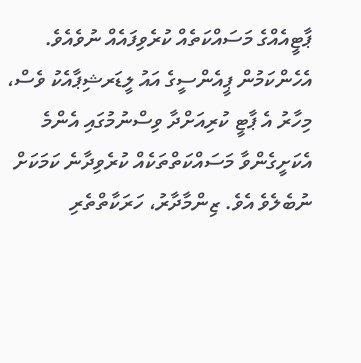ޕާޓީއެއްގެ މަސައްކަތެއް ކުރެވިފައެއް ނުވެއެވެ.
އެހެންކަމުން ޕީއެންސީގެ އައު ލީޑަރޝިޕާއެކު ވެސް، މިހާރު އެ ޕާޓީ ކުރިއަށްދާ ވިސްނުމުގައި އެންމެ އެކަށީގެންވާ މަސައްކަތްތަކެއް ކުރެވިދާނެ ކަމަކަށް ނުބެލެވެ އެވެ. ޒިންމާދާރު، ހަރަކާތްތެރި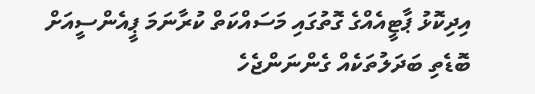އިދިކޮޅު ޕާޓީއެއްގެ ގޮތުގައި މަސައްކަތް ކުރާނަމަ ޕީއެންސީއަށް ބޮޑެތި ބަދަލުތަކެއް ގެންނަންޖެހެ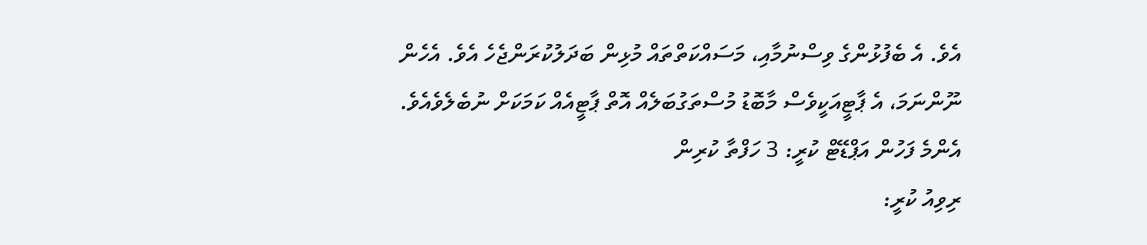އެވެ. އެ ބެފުޅުންގެ ވިސްނުމާއި، މަސައްކަތްތައް މުޅިން ބަދަލުކުރަންޖެހެ އެވެ. އެހެން ނޫންނަމަ، އެ ޕާޓީއަކީވެސް މާބޮޑު މުސްތަގުބަލެއް އޮތް ޕާޓީއެއް ކަމަކަށް ނުބެލެވެއެވެ.
އެންމެ ފަހުން އަޕްޑޭޓް ކުރީ: 3 ހަފްތާ ކުރިން
ރިވިއު ކުރީ: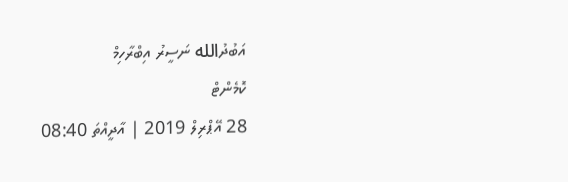އަބުދުالله ނަސީރު އިބްރާހިމް
ކޮމެންޓް
28 އޭޕްރިލް 2019 | އާދީއްތަ 08:40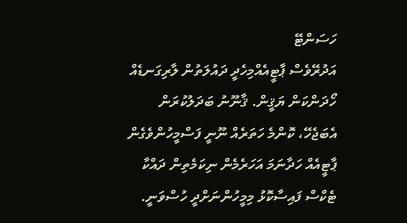ހަސަންޓޭ
އަދުރޭވެސް ޕާޓީއެއްމިހެދީ ދައުލަތުން ލާރިގަނޑެއް ހޯދަންކަން ޔަޤީން. ޤާނޫނު ބަދަލުކުރަން އެބަޖެހޭ، ކޮންމެ ހަތަރެއް ނޫނީ ފަސްމީހުންވެގެން ޕާޓީއެއް ހަދާނަމަ އަހަރެމެން ނިކަމެތިން ދައްކާ ޓެކްސް ފައިސާކޮޅު މިމީހުންނަށްދީ ހުސްވަނީ.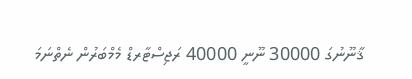ޤާނޫނުގަ 30000 ނޫނީ 40000 ރަޖިސްޓާރޑް މެމްބަރުން ނެތްނަމަ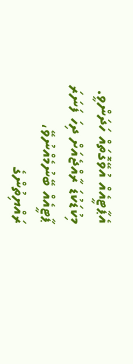އެޕާޓީއެއް އުވޭގޮތައް ހަދަންވީ. މިކުޑަކުޑަ ރާއްޖެއަށް ދިހަ ފަނަރަ ޕާޓީއެއް ބޭނުމެއްނުވޭ، ރައްޔިތުންގެ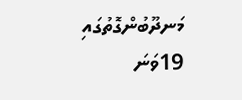މަނދޫބުންގޮތުގައި 19ވަނަ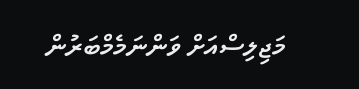މަޖިލިސްއަށް ވަންނަމެމްބަރުން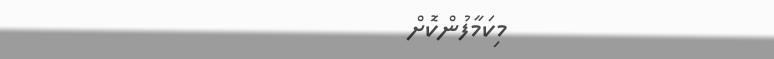މިކަމާފުންކޮށް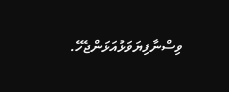ވިސްނާފިޔަވަޅުއަޅަންޖެހޭ.